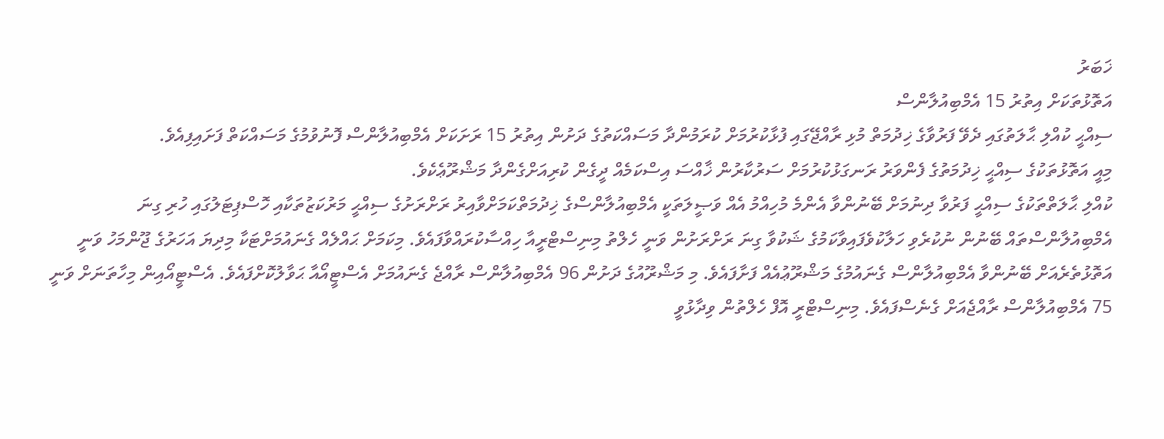ޚަބަރު
އަތޮޅުތަކަށް އިތުރު 15 އެމްބިއުލާންސް
ސިއްޙީ ކުއްލި ޙާލަތުގައި ދެވޭ ފަރުވާގެ ޚިދުމަތް މުޅި ރާއްޖޭގައި ފުޅާކުރުމަށް ކުރަމުންދާ މަސައްކަތުގެ ދަށުން އިތުރު 15 ރަށަކަށް އެމްބިއުލާންސް ފޮނުވުމުގެ މަސައްކަތް ފަށައިފިއެވެ.
މިއީ އަތޮޅުތަކުގެ ސިއްޙީ ޚިދުމަތުގެ ފެންވަރު ރަނގަޅުކުރުމަށް ސަރުކާރުން ޚާއްސަ އިސްކަމެއް ދީގެން ކުރިއަށްގެންދާ މަޝްރޫޢެކެވެ.
ކުއްލި ޙާލަތްތަކުގެ ސިއްޙީ ފަރުވާ ދިނުމަށް ބޭނުންވާ އެންމެ މުހިއްމު އެއް ވަޞީލަތަކީ އެމްބިއުލާންސްގެ ޚިދުމަތްކަމަށްވާއިރު ރަށްރަށުގެ ސިއްޙީ މަރުކަޒުތަކާއި ހޮސްޕިޓަލުގައި ހުރި ގިނަ އެމްބިއުލާންސްތައް ބޭނުން ނުކުރެވި ހަލާކުވެފައިވާކަމުގެ ޝަކުވާ ގިނަ ރަށްރަށުން ވަނީ ހެލްތު މިނިސްޓްރީއާ ހިއްސާކުރައްވާފައެވެ. މިކަމަށް ޙައްލެއް ގެނައުމަށްޓަކާ މިދިޔަ އަހަރުގެ ޖޫންމަހު ވަނީ އަތޮޅުތެރެއަށް ބޭނުންވާ އެމްބިއުލާންސް ގެނައުމުގެ މަޝްރޫޢުއެއް ފަށާފައެވެ. މި މަޝްރޫއުގެ ދަށުން 96 އެމްބިއުލާންސް ރާއްޖެ ގެނައުމަށް އެސްޓީއޯއާ ޙަވާލުކޮށްފައެވެ. އެސްޓީއޯއިން މިހާތަނަށް ވަނީ 75 އެމްބިއުލާންސް ރާއްޖެއަށް ގެނެސްފައެވެ. މިނިސްޓްރީ އޮފް ހެލްތުން ވިދާޅުވީ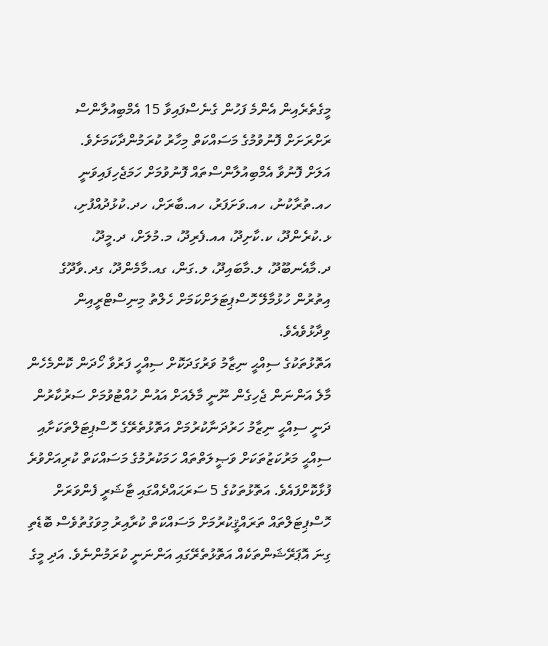މީގެތެރެއިން އެންމެ ފަހުން ގެނެސްފައިވާ 15 އެމްބިއުލާންސް ރަށްރަށަށް ފޮނުވުމުގެ މަސައްކަތް މިހާރު ކުރަމުންދާކަމަށެވެ.
އަލަށް ފޮނުވާ އެމްބިއުލާންސްތައް ފޮނުވުމަށް ހަމަޖެހިފައިވަނީ ހއ.ތުރާކުނު، ހއ.ވަށަފަރު، ހއ.ބާރަށް، ހދ.ކުޅުދުއްފުށި، ޅ.ކުރެންދޫ، ކ.ކާށިދޫ، އއ.ފެރިދޫ، މ.މުލަށް، ދ.މީދޫ، ދ.މާއެނބޫދޫ، ލ.މާބައިދޫ، ލ.ގަން، ގއ.މާމެންދޫ، ގދ.ވާދޫގެ އިތުރުން ހުޅުމާލޭ ހޮސްޕިޓަލަށްކަމަށް ހެލްތު މިނިސްޓްރީއިން ވިދާޅުވެއެވެ.
އަތޮޅުތަކުގެ ސިއްޙީ ނިޒާމު ވަރުގަދަކޮށް ސިއްހީ ފަރުވާ ހޯދަން ކޮންމެހެން މާލެ އަންނަން ޖެހިގެން ނޫނީ މާލެއަށް އައުން ހުއްޓުވުމަށް ސަރުކާރުން ދަނީ ސިއްޙީ ނިޒާމު ހަރުދަނާކުރުމަށް އަތޮޅުތެރޭގެ ހޮސްޕިޓަލްތަކަށާއި ސިއްޙީ މަރުކަޒުތަކަށް ވަޞީލަތްތައް ހަމަކުރުމުގެ މަސައްކަތް ކުރިއަށްވުރެ ފުޅާކޮށްފައެވެ. އަތޮޅުތަކުގެ 5 ސަރަޙައްދެއްގައި ޓާޝަރީ ފެންވަރަށް ހޮސްޕިޓަލްތައް ތަރައްޤީކުރުމަށް މަސައްކަތް ކުރާއިރު މިވަގުތުވެސް ބޮޑެތި ގިނަ އޮޕަރޭޝަންތަކެއް އަތޮޅުތެރޭގައި އަންނަނީ ކުރަމުންނެވެ. އަދި މީގެ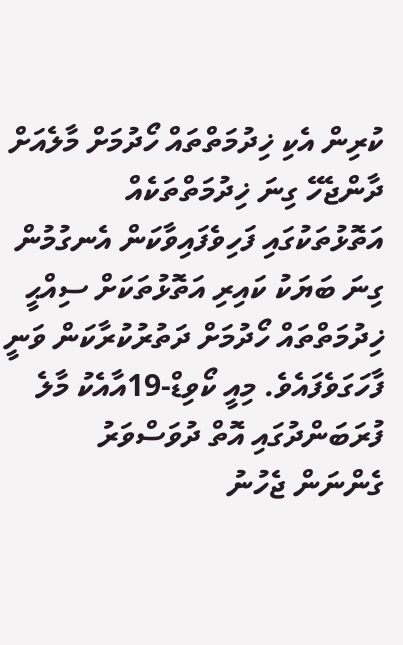ކުރިން އެކި ޚިދުމަތްތައް ހޯދުމަށް މާލެއަށް ދާންޖެހޭ ގިނަ ޚިދުމަތްތަކެއް އަތޮޅުތަކުގައި ފަހިވެފައިވާކަން އެނގުމުން ގިނަ ބަޔަކު ކައިރި އަތޮޅުތަކަށް ސިއްޙީ ޚިދުމަތްތައް ހޯދުމަށް ދަތުރުކުރާކަން ވަނީ ފާހަގަވެފައެވެ. މިއީ ކޯވިޑް-19އާއެކު މާލެ ފުރަބަންދުގައި އޮތް ދުވަސްވަރު ގެންނަން ޖެހުނު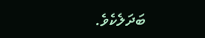ބަދަލެކެވެ.